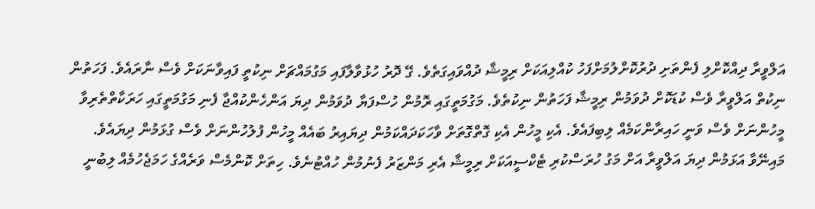އަލްވީރާ ދިއްކޮށްލި ފެންތަށި ދުރުކޮށްލުމަށްފަހު ކުއްލިއަކަށް ރިމީޝާ ދުއްވައިގަތެވެ. ގޭ ދޮރު ހުޅުވާލާފައި މަގުމައްޗަށް ނިކުތީ ފައިވާނަކަށް ވެސް ނާރައެވެ. ފަހަތުން ނިކުތް އަލްވީރާ ވެސް ކުޑަކޮށް ދުވަމުން ރިމީޝާ ފަހަތުން ނިކުތެވެ. މަގުމަތީގައި ރޮމުން ހުސްފަޔާ ދުވަމުން ދިޔަ އަންހެންކުއްޖާ ފެނި މަގުމަތީގައި ހަރަކާތްތެރިވާ މީހުންނަށް ވެސް ވަނީ ހައިރާންކަމެއް ލިބިފައެވެ. އެކި މީހުން އެކި ގޮތްގޮތަށް ވާހަކަދައްކަމުން ދިޔައިރު ބައެއް މީހުން ފުލުހުންނަށް ވެސް ގުޅަމުން ދިޔައެވެ. މައިނޭވާ އަޅަމުން ދިޔަ އަލްވީރާ އަށް މަގު ހުރަސްކުރި ޓެކްސީއަކަށް ރިމީޝާ އެރި މަންޒަރު ފެނުމުން ހުއްޓުނެވެ. ހިތަށް ކޮންމެސް ވަރެއްގެ ހަމަޖެހުމެއް ލިބުނީ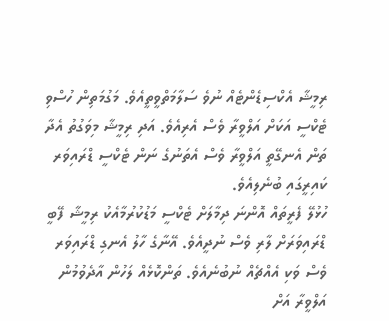ރިމީޝާ އެކްސިޑެންޓެއް ނުވެ ސަލާމަތްވީތީއެވެ. މަގުމަތިން ހުސްވި ޓެކްސީ އަކަށް އަލްވީރާ ވެސް އެރިއެވެ. އަދި ރިމީޝާ މިވަގުތު އެދާ ތަން އެނގޭތީ އަލްވީރާ ވެސް އެތަނުގެ ނަން ޓެކްސީ ޑްރައިވަރ ކައިރީގައި ބުނެލިއެވެ.
ހުޅުލޭ ފެރީތައް އޮންނަ ދިމާލަށް ޓެކްސީ މަޑުކުރުމާއެކު ރިމީޝާ ފޭބީ ޑްރައިވަރަށް ލާރި ވެސް ނުދީއެވެ. އޭނާގެ ހާލު އެނގި ޑްރައިވަރ ވެސް ވަކި އެއްޗެއް ނުބުނެއެވެ. ތަންކޮޅެއް ލަހުން އާދެވުމުން އަލްވީރާ އަށް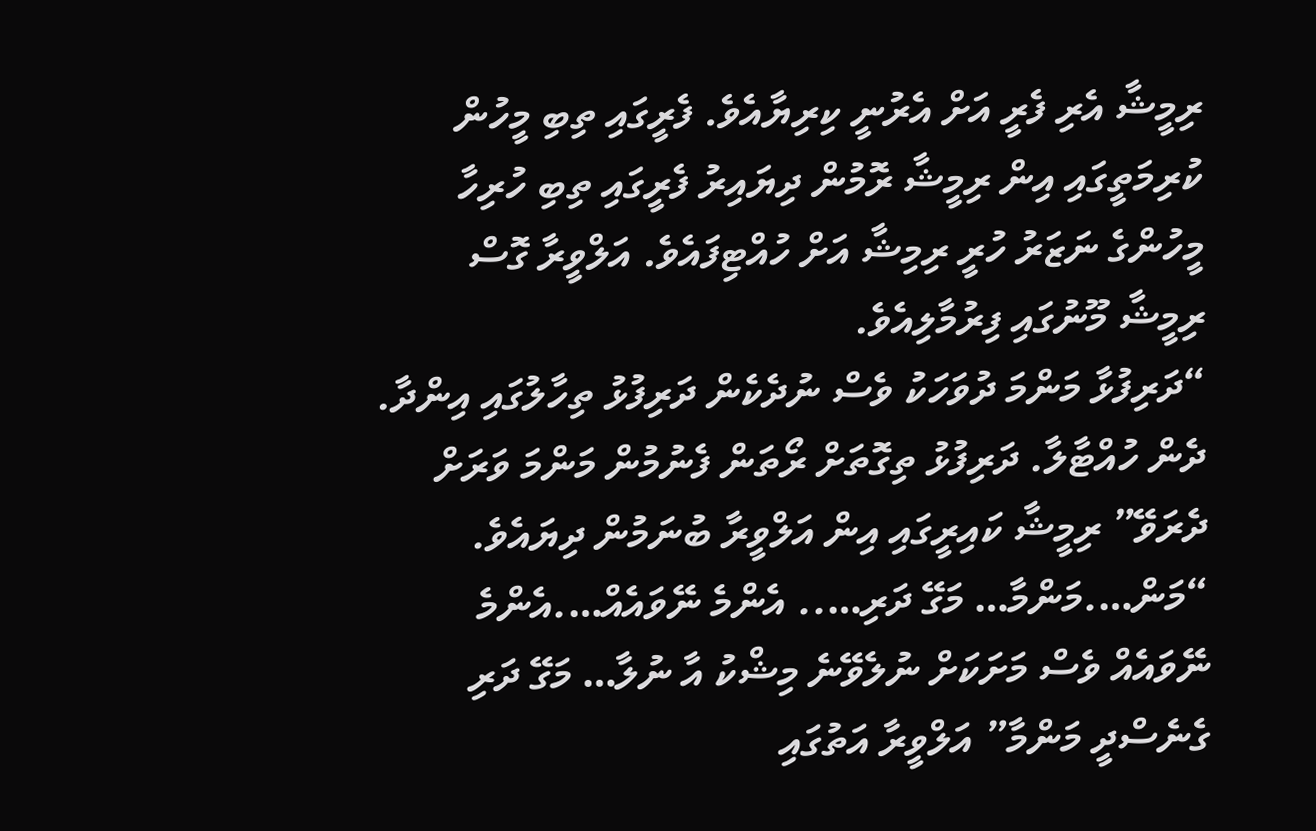ރިމީޝާ އެރި ފެރީ އަށް އެރުނީ ކިރިޔާއެވެ. ފެރީގައި ތިބި މީހުން ކުރިމަތީގައި އިން ރިމީޝާ ރޮމުން ދިޔައިރު ފެރީގައި ތިބި ހުރިހާ މީހުންގެ ނަޒަރު ހުރީ ރިމިޝާ އަށް ހުއްޓިފައެވެ. އަލްވީރާ ގޮސް ރިމީޝާ މޫނުގައި ފިރުމާލިއެވެ.
“ދަރިފުޅާ މަންމަ ދުވަހަކު ވެސް ނުދެކެން ދަރިފުޅު ތިހާލުގައި އިންދާ. ދެން ހުއްޓާލާ. ދަރިފުޅު ތިގޮތަށް ރޯތަން ފެނުމުން މަންމަ ވަރަށް ދެރަވޭ” ރިމީޝާ ކައިރީގައި އިން އަލްވީރާ ބުނަމުން ދިޔައެވެ.
“މަން….މަންމާ… މަގޭ ދަރި….. އެންމެ ނޭވައެއް….އެންމެ ނޭވައެއް ވެސް މަށަކަށް ނުލެވޭނެ މިޝްކު އާ ނުލާ… މަގޭ ދަރި ގެނެސްދީ މަންމާ” އަލްވީރާ އަތުގައި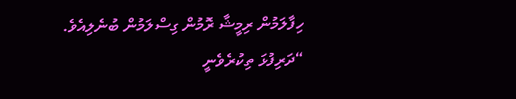ހިފާލަމުން ރިމީޝާ ރޮމުން ގިސްލަމުން ބުނެލިއެވެ.
“ދަރިފުޅަ ތިކުރެވެނީ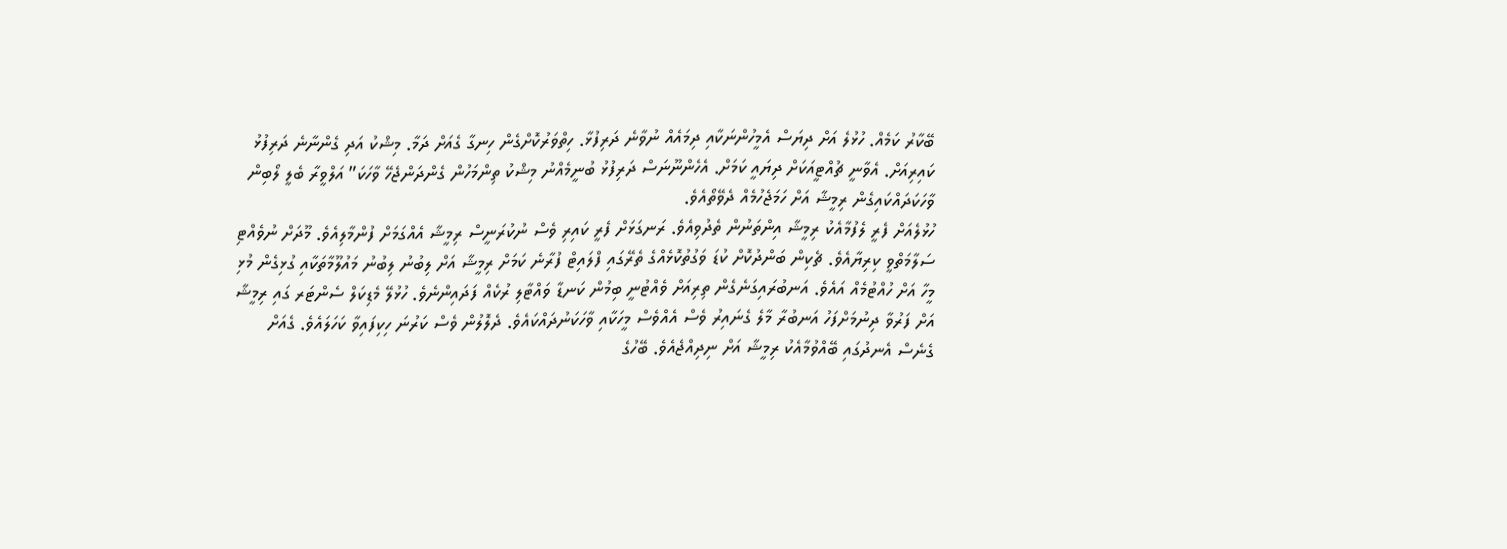ބޭކާރު ކަމެއް. ހުޅުލެ އަށް ދިޔަސް އެމީހުންނަކާއި ދިމައެއް ނުވާނެ ދަރިފުޅާ. ހިތްވަރުކޮށްގެން ހިނގާ ގެއަށް ދަމާ. މިޝްކު އަދި ގެންނާނެ ދަރިފުޅު ކައިރިއަށް. އެވާނީ ޗުއްޓީއަކަށް ދިޔައީ ކަމަށް. އެހެންނޫނަސް ދަރިފުޅު ބުނީމެއްނު މިޝްކު ތިންމަހުން ގެންދަންޖެހޭ ވާހަކަ” އަލްވީރާ ބެލީ ލޯބިން ވާހަކަދައްކައިގެން ރިމީޝާ އަށް ހަމަޖެހުމެއް ދެވޭތޯއެވެ.
ހުޅުލެއަށް ފެރީ ލެފުމާއެކު ރިމީޝާ އިންތަނުން ތެދުވިއެވެ. ރަނގަޅަށް ފެރީ ކައިރި ވެސް ނުކުރަނީސް ރިމީޝާ އެއްގަމަށް ފުންމާލިއެވެ. މޫދަށް ނުވެއްޓި ސަލާމަތްވީ ކިރިޔާއެވެ. ޗެކިން ބަންދުކޮށް ކުޑަ ވަގުތުކޮޅެއްގެ ތެރޭގައި ފްލައިޓް ފުރާނެ ކަމަށް ރިމީޝާ އަށް ލިބުނު ލިބުނު މައުލޫމާތަކާއި ގުޅިގެން މުޅި މީހާ އަށް ހުއްޓުމެއް އައެވެ. އަނބުރައިގަނެގެން ތިރިއަށް ވެއްޓުނީ ބިމުން ކަނޑާ ވައްޓާލި ރުކެއް ފަދައިންނެވެ. ހުޅުލޭ މެޑިކަލް ސެންޓަރ ގައި ރިމީޝާ އަށް ފަރުވާ ދިނުމަށްފަހު އަނބުރާ މާލެ ގެނައިރު ވެސް އެއްވެސް މީހަކާއި ވާހަކަނުދައްކައެވެ. ދެލޮލުން ވެސް ކަރުނަ ހިކިފައިވާ ކަހަލައެވެ. ގެއަށް ގެނެސް އެނދުގައި ބޭއްވުމާއެކު ރިމީޝާ އަށް ނިދިއްޖެއެވެ. ބޭހުގެ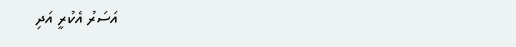އަސަރު އެކުރީ އަދި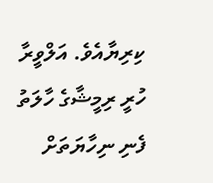ކިރިޔާއެވެ. އަލްވީރާ ހުރީ ރިމީޝާގެ ހާލަތު ފެނި ނިހާޔަތަށް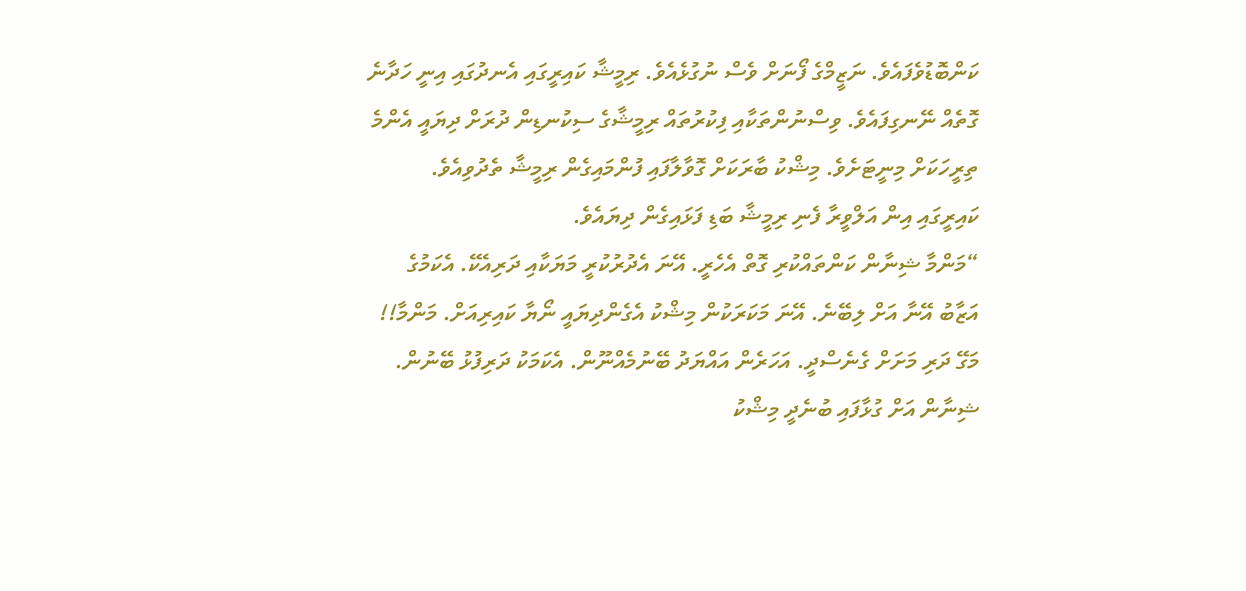ކަންބޮޑުވެފައެވެ. ނަޒީމްގެ ފޯނަށް ވެސް ނުގުޅެއެވެ. ރިމީޝާ ކައިރީގައި އެނދުގައި އިނީ ހަދާނެ ގޮތެއް ނޭނގިފައެވެ. ވިސްނުންތަކާއި ފިކުރުތައް ރިމީޝާގެ ސިކުނޑިން ދުރަށް ދިޔައީ އެންމެ ތިރީހަކަށް މިނީޓަށެވެ. މިޝްކު ބާރަކަށް ގޮވާލާފައި ފުންމައިގެން ރިމީޝާ ތެދުވިއެވެ. ކައިރީގައި އިން އަލްވީރާ ފެނި ރިމީޝާ ބަޑި ފަޅައިގެން ދިޔައެވެ.
“މަންމާ ޝިނާން ކަންތައްކުރި ގޮތް އެހެރީ. އޭނަ އެދުރުކުރީ މަޔަކާއި ދަރިއެކޭ. އެކަމުގެ އަޒާބު އޭނާ އަށް ލިބޭނެ. އޭނަ މަކަރަކުން މިޝްކު އެގެންދިޔައީ ނޯޔާ ކައިރިއަށް. މަންމާ!! މަގޭ ދަރި މަށަށް ގެނެސްދީ. އަހަރެން އައްޔަދު ބޭނުމެއްނޫން. އެކަމަކު ދަރިފުޅު ބޭނުން. ޝިނާން އަށް ގުޅާފައި ބުނެދީ މިޝްކު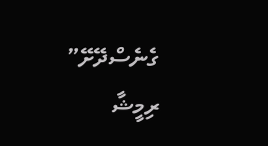ގެނެސްދޭށޭ” ރިމީޝާ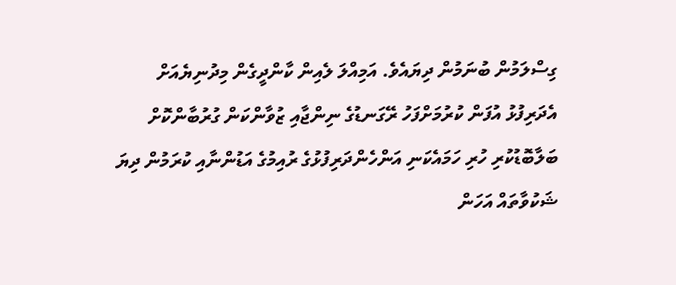ގިސްލަމުން ބުނަމުން ދިޔައެވެ. އަމިއްލަ ލެއިން ކާންދީގެން މިދުނިޔެއަށް އެދަރިފުޅު އުފަން ކުރުމަށްފަހު ރޭގަނޑުގެ ނިންޖާއި ޒުވާންކަން ގުރުބާންކޮށް ބަލާބޮޑުކުރި ހުރި ހަމައެކަނި އަންހެންދަރިފުޅުގެ ރުއިމުގެ އަޑުންނާއި ކުރަމުން ދިޔަ ޝަކުވާތައް އަހަން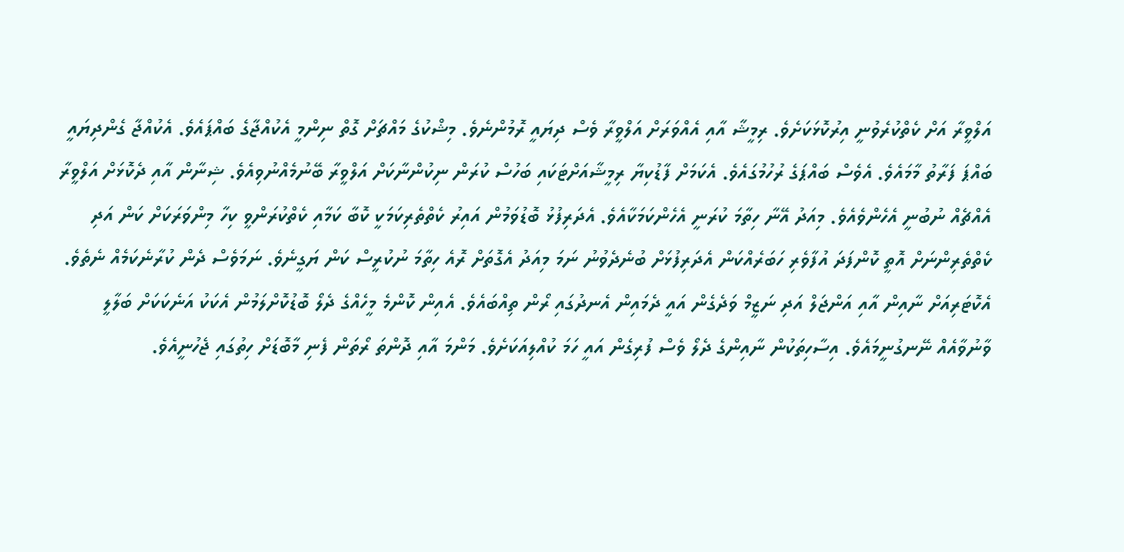އަލްވީރާ އަށް ކެތްކުރެވުނީ އިރުކޮޅަކަށެވެ. ރިމީޝާ އާއި އެއްވަރަށް އަލްވީރާ ވެސް ދިޔައީ ރޮމުންނެވެ. މިޝްކުގެ މައްޗަށް ގޮތް ނިންމީ އެކުއްޖާގެ ބައްޕައެވެ. އެކުއްޖާ ގެންދިޔައީ ބައްޕަ ފަރާތު މާމައެވެ. އެވެސް ބައްޕަގެ ރުހުމުގައެވެ. އެކަމަށް ފާޑުކިޔާ ރިމީޝާއަށްޓަކައި ބަހުސް ކުރަން ނިކުންނާކަށް އަލްވީރާ ބޭނުމެއްނުވިއެވެ. ޝިނާން އާއި ދެކޮޅަށް އަލްވީރާ އެއްޗެއް ނުބުނީ އެހެންވެއެވެ. މިއަދު އޭނާ ހިތާމަ ކުރަނީ އެހެންކަމަކާއެވެ. އެދަރިފުޅު ބޮޑުވަމުން އައިރު ކެތްތެރިކަމަކީ ކޮބާ ކަމާއި ކެތްކުރަންވީ ކިހާ މިންވަރަކަށް ކަން އަދި ކެތްތެރިންނަށް އޮތީ ކޮންފަދަ އުފާވެރި ހަބަރެއްކަން އެދަރިފުޅަށް ބުނެދެވުނު ނަމަ މިއަދު އެގޮތަށް ރޮއެ ހިތާމަ ނުކުރީސް ކަން ޔަގީނެވެ. ނަމަވެސް ދެން ކުރާނެކަމެއް ނެތެވެ.
އެކޮޓަރިއަށް ނާއިން އާއި އަންޖަލް އަދި ނަޒީމް ވަދެގެން އައީ ދެމައިން އެނދުގައި ރޯން ތިއްބައެވެ. އެއިން ކޮންމެ މީހެއްގެ ދެލޯ ބޮޑުކޮށްލަމުން އެކަކު އަނެކަކަށް ބަލާލީ ވާނުވާއެއް ނޭނގުނީމައެވެ. އިސާހިތަކުން ނާއިންގެ ދެލޯ ވެސް ފުރިގެން އައީ ހަމަ ކުއްލިއަކަށެވެ. މަންމަ އާއި ދޮންތަ ރޯތަން ފެނި މާބޮޑަށް ހިތުގައި ޖެހުނީއެވެ.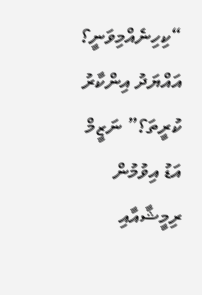“ކިހިނެއްމިވަނީ؟ އައްޔަދު އިންކާރު ކުރީތަ؟” ނަޒީމް އަޑު އިވުމުން ރިމީޝާއާއި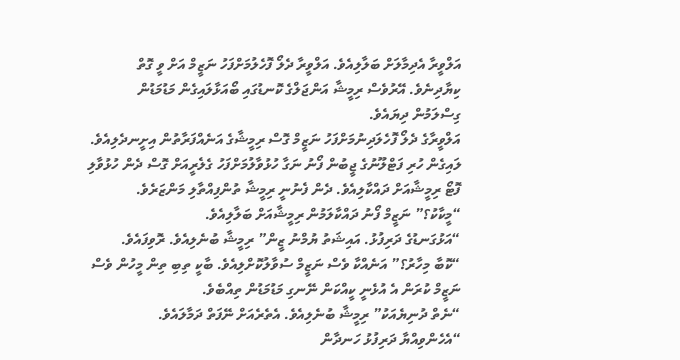އަލްވީރާ އެދިމާލަށް ބަލާލިއެވެ. އަލްވީރާ ދެލޯ ފޮހެލުމަށްފަހު ނަޒީމް އަށް ވީ ގޮތް ކިޔާދިނެވެ. އޭރުވެސް ރިމީޝާ އަންޖަލްގެ ކޮނޑުގައި ބޯއަޅާލައިގެން މަޑުމަޑުން ގިސްލަމުން ދިޔައެވެ.
އަލްވީރާގެ ދެލޯ ފޮހެލަދިނުމަށްފަހު ނަޒީމް ގޮސް ރިމީޝާގެ އަނެއްފަރާތުން އިށީނދެލިއެވެ. ލައިގެން ހުރި ފަޓްލޫނުގެ ޖީބުން ފޯނު ނަގާ ހުޅުވާލުމަށްފަހު ގެލެރީއަށް ގޮސް ދެން ހުޅުވާލި ފޮޓޯ ރިމީޝާއަށް ދައްކާލިއެވެ. ދެން ފެނުނީ ރިމީޝާ ތުންފިއްތާލި މަންޒަރެވެ.
“މީކާކު؟” ނަޒީމް ފޯނު ދައްކާލަމުން ރިމީޝާއަށް ބަލާލިއެވެ.
“އަޅުގަނޑުގެ ދަރިފުޅު. އައިޝަތު ޔުމްނު ޒީން” ރިމީޝާ ބުނެލިއެވެ. ރޮވިފައެވެ.
“ކޮބާ މިހާރު؟” އަނެއްކާ ވެސް ނަޒީމް ސުވާލުކޮށްލިއެވެ. ބާކީ ތިބި ތިން މީހުން ވެސް ނަޒީމް ކުރަން އެ އުޅެނީ ކީއްކަން ނޭނގި މަޑުމަޑުން ތިއްބެވެ.
“ނެތް ދުނިޔެއަކު” ރިމީޝާ ބުނެލިއެވެ. އެތެރެއަށް ނޭފަތް ދަމާލައެވެ.
“އެހެންވިއްޔާ ދަރިފުޅު ހަނދާން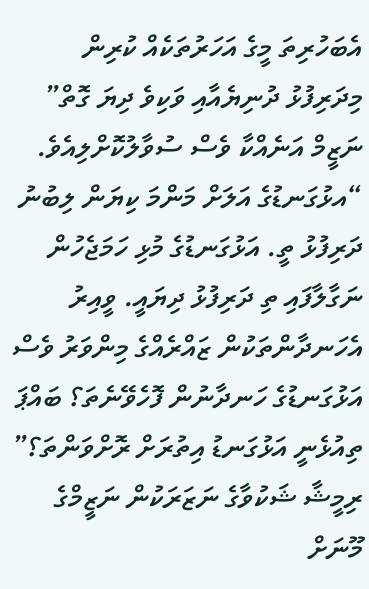އެބަހުރިތަ މީގެ އަހަރުތަކެއް ކުރިން މިދަރިފުޅު ދުނިޔެއާއި ވަކިވެ ދިޔަ ގޮތް” ނަޒީމް އަނެއްކާ ވެސް ސުވާލުކޮށްލިއެވެ.
“އޅުގަނޑުގެ އަލަށް މަންމަ ކިޔަން ލިބުނު ދަރިފުޅު ތީ. އަޅުގަނޑުގެ މުޅި ހަމަޖެހުން ނަގާލާފައި ތި ދަރިފުޅު ދިޔައީ. ވީއިރު އެހަނދާންތަކުން ޒައްރެއްގެ މިންވަރު ވެސް އަޅުގަނޑުގެ ހަނދާނުން ފޮހެވޭނެތަ؟ ބައްޕަ ތިއުޅެނީ އަޅުގަނޑު އިތުރަށް ރޮށްވަންތަ؟” ރިމީޝާ ޝަކުވާގެ ނަޒަރަކުން ނަޒީމްގެ މޫނަށް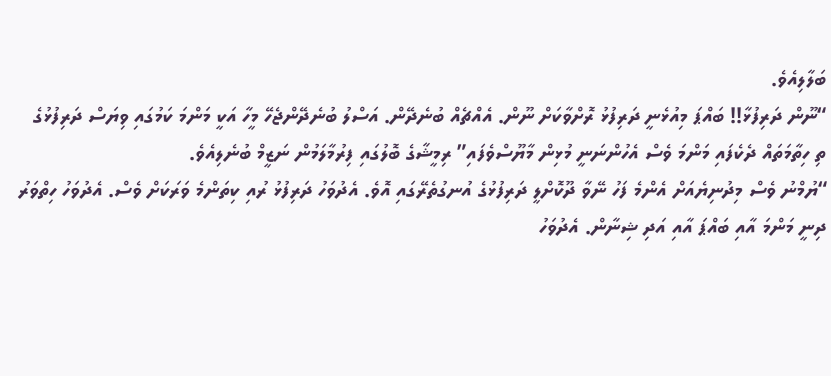ބަލާލިއެވެ.
“ނޫން ދަރިފުޅާ!! ބައްޕަ މިއުޅެނީ ދަރިފުޅު ރޮށްވާކަށް ނޫން. އެއްޗެއް ބުނެދޭން. އަސްލު ބުނެދޭންޖެހޭ މީހާ އަކީ މަންމަ ކަމުގައި ވިޔަސް ދަރިފުޅުގެ ތި ހިތާމަތައް ދެކެފައި މަންމަ ވެސް އެހުންނަނީ މުޅިން މާޔޫސްވެފައި” ރިމީޝާގެ ބޮލުގައި ފިރުމާލަމުން ނަޒީމް ބުނެލިއެވެ.
“ޔުމްނު ވެސް މިދުނިޔެއަށް އެންމެ ފަހު ނޭވާ ދޫކޮށްލީ ދަރިފުޅުގެ އުނގުތެރޭގައި އޮވެ. އެދުވަހު ދަރިފުޅު ރުއި ކިތަންމެ ވަރަކަށް ވެސް. އެދުވަހު ހިތްވަރު ދިނީ މަންމަ އާއި ބައްޕަ އާއި އަދި ޝިނާން. އެދުވަހު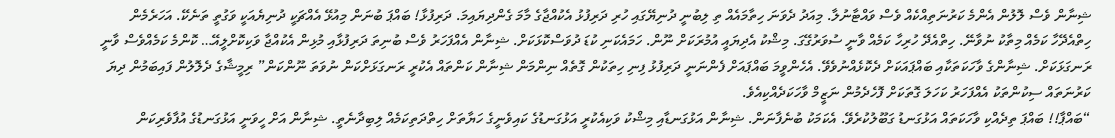ޝިނާން ވެސް ލޮލުން އެންމެ ކަރުނަތިއްކެއް ވެސް ވައްޓާނުލާ. މިއަދު ދެވަނަ ހިތާމައެއް ތި ލިބުނީ ދުނިޔޭގައި ހުރި ދަރިފުޅު އެކުއްޖާގެ މާމަ ގެންދިޔައިމަ. ދަރިފުޅާ! ބައްޕަ ބުނަން މިއުޅޭ އެއްޗަކީ ދުނިޔެއަކީ ވަގުތީ ތަނެކޭ. އަހަރެމެން ހިތްއެދޭހާ ކަމެއް މިތާކު ނުވާނޭ. ހިތްއެދޭ ހުރިހާ ކަމެއް ވާނީ ސުވަރުގޭގަ. މިޝްކު އެދިޔައީ އުމުރަކަށް ނޫން. ހަމައެކަނި ކުޑަ ދުވަސްކޮޅަކަށް. ޝިނާން އެއްފަހަރު ވެސް ބުނިތަ ދަރިފުޅާއި މުޅިން އެކުއްޖާ ވަކިކޮށްލީއޭ… ކޮންމެ ކަމެއްވެސް ވާނީ ރަނގަޅަކަށް. ޝިނާންގެ ވާހަކަތަކާއި ބައްޕައަކަށް ދެކޮޅެއްނުވެވޭ. އެހެންވީމަ ބައްޕައަށް ފެންނަނީ ދަރިފުޅު ފިނި ހިތަކުން ގޮތެއް ނިންމަން ޝިނާން ކަންތައް އެކުރީ ރަނގަޅަށްކަން ނުވަތަ ނޫންކަން” ރިމީޝާގެ ދެލޮލުން ފައިބަމުން ދިޔަ ކަރުނަތައް ސިކުންތަކު އެއްފަހަރު ކަހަލަ ގޮތަކަށް ފޮހެދެމުން ނަޒީމް ވާހަކަދެއްކިއެވެ.
“ބައްޕާ!! ބައްޕަ ތިދެއްކި ވާހަކަތައް އަޅުގަނޑު ގަބޫލުކުރެވޭ. އެކަމަކު ބުނެފާނަން. ޝިނާން އަޅުގަނޑާއި މިޝްކު ވަކިއެކުރީ އަޅުގަނޑުގެ ކައިވެނީގެ ހަޔާތަށް ހިތްދަތިކަމެއް ލިބިދާނެތީ. ޝިނާން އަށް ހީވަނީ އަޅުގަނޑުގެ އުފާވެރިކަން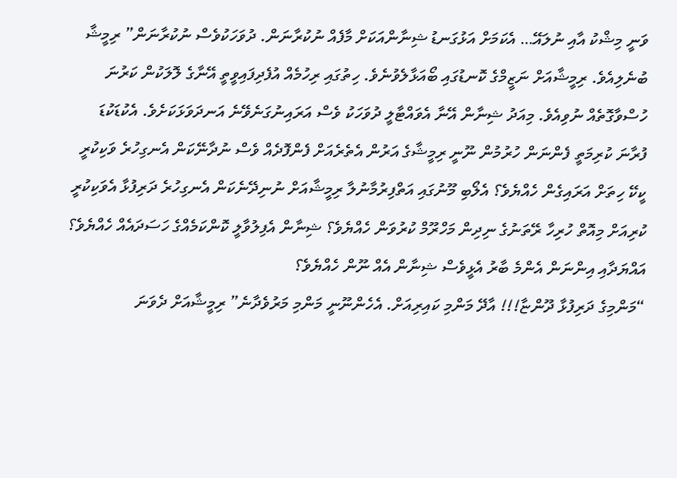ވަނީ މިޝްކު އާއި ނުލައޭ… އެކަމަށް އަޅުގަނޑު ޝިނާންއަކަށް މާފެއް ނުކުރާނަން. ދުވަހަކުވެސް ނުކުރާނަން” ރިމީޝާ ބުނެލިއެވެ. ރިމީޝާއަށް ނަޒީމްގެ ކޮނޑުގައި ބޯއަޅާލެވުނެވެ. ހިތުގައި ރިހުމެއް އުފެދިފައިވީތީ އޭނާގެ ލޮލަކުން ކަރުނަ ހުސްވާގޮތެއް ނުވިއެވެ. މިއަދު ޝިނާން އޭނާ އެވައްޓާލީ ދުވަހަކު ވެސް އަރައިނުގަނެވޭނެ އަނދަވަޅަކަށެވެ. އެކުޑަކުޑަ ފުރާނަ ކުރިމަތީ ފެންނަން ހުރުމުން ނޫނީ ރިމީޝާގެ އަރުން އެތެރެއަށް ފެންފޮދެއް ވެސް ނުދާނޭކަން އެނގިހުރެ ވަކިކުރީ ކީކޭ ހިތަށް އަރައިގެން ހެއްޔެވެ؟ އެލޯބި މޫނުގައި އަތްފިރުމާނުލާ ރިމީޝާއަށް ނުނިދޭނެކަން އެނގިހުރެ ދަރިފުޅާ އެވަކިކުރީ ކުރިއަށް މިއޮތް ހުރިހާ ރޭތަނުގެ ނިދިން މަހްރޫމް ކުރުވަން ހެއްޔެވެ؟ ޝިނާން އެފިލުވާލީ ކޮންކަމެއްގެ ހަސަދައެއް ހެއްޔެވެ؟ އައްޔަދާއި އިންނަން އެންމެ ބާރު އެޅީވެސް ޝިނާން އެއް ނޫން ހެއްޔެވެ؟
“މަންމިގެ ދަރިފުޅާ ދޫންޏާ!!! އާދޭ މަންމި ކައިރިއަށް. އެހެންނޫނީ މަންމި މަރުވެދާނެ” ރިމީޝާއަށް ދެވަނަ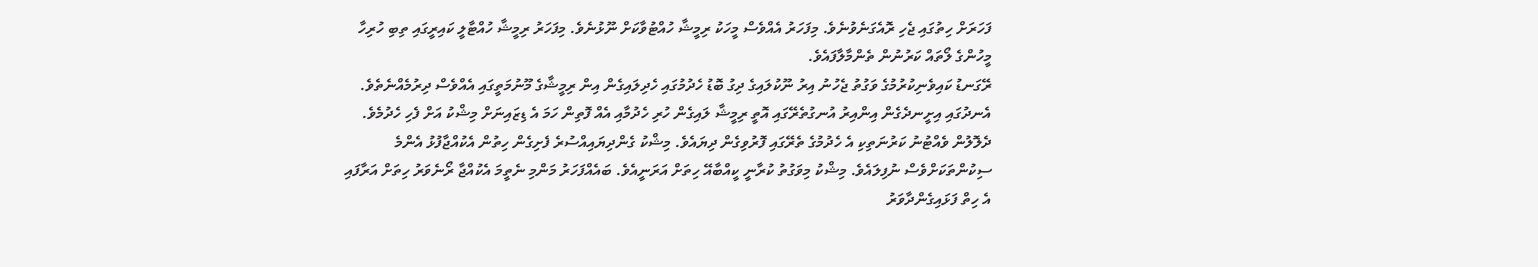ފަހަރަށް ހިތުގައި ޖެހި ރޮއެގަނެވުނެވެ. މިފަހަރު އެއްވެސް މީހަކު ރިމީޝާ ހުއްޓުވާކަށް ނޫޅުނެވެ. މިފަހަރު ރިމީޝާ ހުއްޓާލީ ކައިރީގައި ތިބި ހުރިހާ މީހުންގެ ލޯތައް ކަރުނުން ތެންމާލާފައެވެ.
ރޭގަނޑު ކައިވެނިކުރުމުގެ ވަގުތު ޖެހުނު އިރު ނޫކުލައިގެ ދިގު ބޮޑު ހެދުމުގައި ހެދިލައިގެން އިން ރިމީޝާގެ މޫނުމަތީގައި އެއްވެސް ދިރުމެއްނެތެވެ. އެނދުގައި އިށީނދެގެން އިންއިރު އުނގުތެރޭގައި އޮތީ ރިމީޝާ ލައިގެން ހުރި ހެދުމާއި އެއް ފޮތިން ހަމަ އެ ޑިޒައިނަށް މިޝްކު އަށް ފެހި ހެދުމެވެ. ދެލޮލުން ވެއްޓުނު ކަރުނަތިކި އެ ހެދުމުގެ ތެރޭގައި ފޮރުވިގެން ދިޔައެވެ. މިޝްކު ގެންދިޔައިއްސުރެ ފެށިގެން ހިތުން އެކުއްޖާފުޅު އެންމެ ސިކުންތަކަށްވެސް ނުފިލައެވެ. މިޝްކު މިވަގުތު ކުރާނީ ކީއްބާއޭ ހިތަށް އަރަނީއެވެ. ބައެއްފަހަރު މަންމި ނެތީމަ އެކުއްޖާ ރޯނެވަރު ހިތަށް އަރާފައި އެ ހިތް ފަޅައިގެންދާވަރު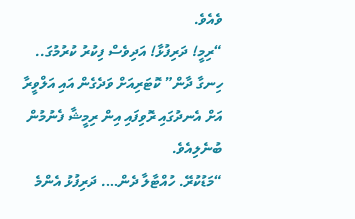ވެއެވެ.
“ރިމީ! ދަރިފުޅާ! އަދިވެސް ފިކުރު ކުރުމުގަ.. ހިނގާ ދާން” ކޮޓަރިއަށް ވަދެގެން އައި އަލްވީރާ އަށް އެނދުގައި ރޮވިފައި އިން ރިމީޝާ ފެނުމުން ބުނެލިއެވެ.
“މަޑުކުރޭ. ހުއްޓާލާ ދެން…. ދަރިފުޅު އެންމެ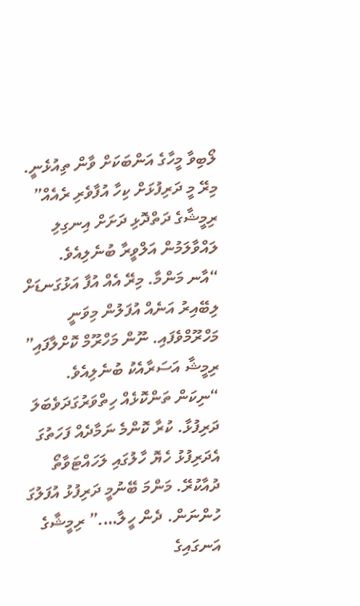ލޯބިވާ މީހާގެ އަންބަކަށް ވާން ތިއުޅެނީ. މިރޭ މީ ދަރިފުޅަށް ކިހާ އުފާވެރި ރެއެއް” ރިމީޝާގެ ދަތްދޮޅި ދަށަށް އިނގިލި ލައްވާލަމުން އަލްވީރާ ބުނެލިއެވެ.
“އާނ މަންމާ. މިރޭ އެއް އުފާ އަޅުގަނޑަށް ލިބޭއިރު އަނެއް އުފަލުން މިވަނީ މަހްރޫމްވެފައި. ނޫން މަހްރޫމް ކޮށްލާފައި” ރިމީޝާ އަސަރާއެކު ބުނެލިއެވެ.
“ނިކަން ތަންކޮޅެއް ހިތްވަރުގަދަވެބަލަ ދަރިފުޅާ. ކުރާ ކޮންމެ ނަމާދެއް ފަހަތުގަ އެދަރިފުޅު ހެޔޮ ހާލުގައި ލަހައްޓަވާތޯ ދުއާކުރޭ. މަންމަ ބޭނުމީ ދަރިފުޅު އުފަލުގަ ހުންނަން. ދެން ހީލާ….” ރިމީޝާގެ އަނގައިގެ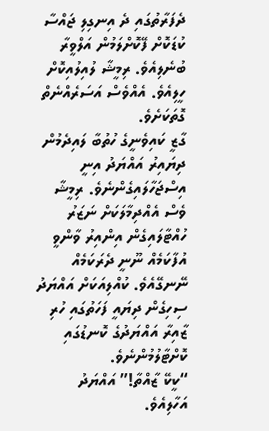ދެފަރާތުގައި ދެ އިނގިލި ޖައްސާ ކުޑަކޮށް ފޭކޮށްލަމުން އަލްވީރާ ބުނެލިއެވެ. ރިމީޝާ ލުއިލުއިކޮށް ހީލިއެވެ. އެއްވެސް އަސަރެއްނެތް ގޮތަކަށެވެ.
ގާޒީ ކައިވެނީގެ ހުތުބާ ލައިދެމުން ދިޔައިރު އައްޔަދު އިނީ އިސްޖަހާލައިގެންނެވެ. ރިމީޝާ ވެސް އެއްދިމާލަކަށް ނަޒަރު ހުއްޓާލައިގެން އިންއިރު ވާންވީ އުފާކަމެއް ނޫނީ ދެރަކަމެއް ނޭނގޭއެވެ. ކުއްލިއަކަށް އައްޔަދު ސިހިގެން ދިޔައީ ފަހަތުގައި ހުރި ޒާއިރާ އައްޔަދުގެ ކޮނޑުގައި ކޮށްޓާލުމުންނެވެ.
“ކީކޭ ޒާއްތާ!” އައްޔަދު އަހާލިއެވެ.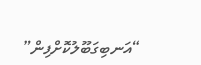“އަނބިގަބޫލުކޮށްފިން”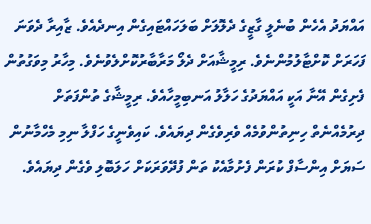އައްޔަދު އެހެން ބުނެލީ ގާޒީގެ ދެލޮލަށް ބަލަހައްޓައިގެން އިނދެއެވެ. ޒާއިރާ ދެވަނަ ފަހަރަށް ކޮށްޓާލުމުންނެވެ. ރިމީޝާއަށް ދެލޯ މަރާބާރުކޮށްލެވުނެވެ. މިހާރު މިވަގުތުން ފެށިގެން އޭނާ އަކީ އައްޔަދުގެ ހަލާލު އަނބިމީހާއެވެ. ރިމީޝާގެ ތުންފަތަށް ދިރުމެއްނެތް ހިނިތުންވުމެއް ވެރިވެގެން ދިޔައެވެ. ކައިވެނީގެ ހަފްލާ ނިމި މެހްމާނުން ސަޔަށް އިންސާފް ކުރަން ފެށުމާއެކު ތަން ފުދޭވަރަކަށް ހަލަބޮލި ވެގެން ދިޔައެވެ.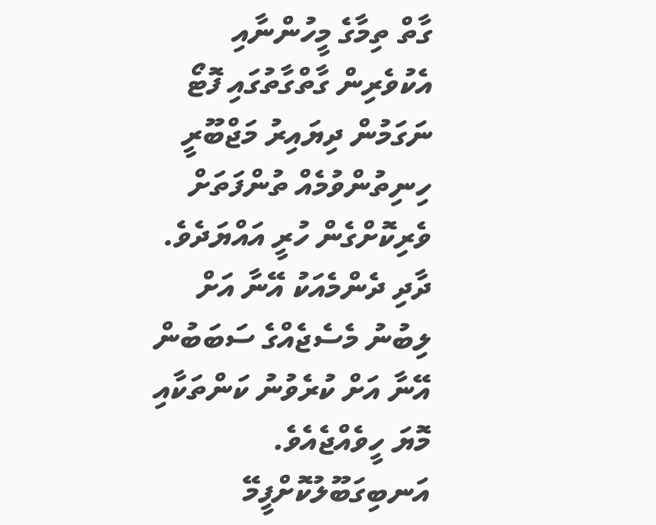ގާތް ތިމާގެ މީހުންނާއި އެކުވެރިން ގާތްގާތުގައި ފޮޓޯ ނަގަމުން ދިޔައިރު މަޖްބޫރީ ހިނިތުންވުމެއް ތުންފަތަށް ވެރިކޮށްގެން ހުރީ އައްޔަދެވެ. ދާދި ދެންމެއަކު އޭނާ އަށް ލިބުނު މެސެޖެއްގެ ސަބަބުން އޭނާ އަށް ކުރެވުނު ކަންތަކާއި މޮޔަ ހީވެއްޖެއެވެ. އަނބިގަބޫލުކޮށްފީމޭ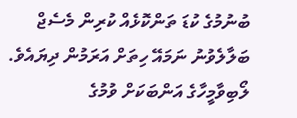ބުނުމުގެ ކުޑަ ތަންކޮޅެއް ކުރިން މެސެޖް ބަލާލެވުނު ނަމައޭ ހިތަށް އަރަމުން ދިޔައެވެ.
ލޯބިވާމީހާގެ އަންބަކަށް ވުމުގެ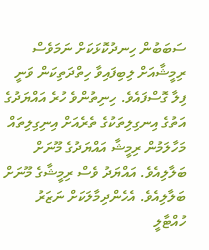ސަބަބުން ހިނދުކޮޅަކަށް ނަމަވެސް ރިމީޝާއަށް ލިބިފައިވާ ހިތްދަތިކަން ވަނީ ފިލާ ގޮސްފައެވެ. ހިނިތުންވެ ހުރެ އައްޔަދުގެ އަތުގެ އިނގިލިތަކުގެ ތެރެއަށް އިނިގިލިތައް މަހާލަމުން ރިމީޝާ އައްޔަދުގެ މޫނަށް ބަލާލިއެވެ. އައްޔަދު ވެސް ރިމީޝާގެ މޫނަށް ބަލާލިއެވެ. އެހެންދިމާލަކަށް ނަޒަރު ހުއްޓާލީ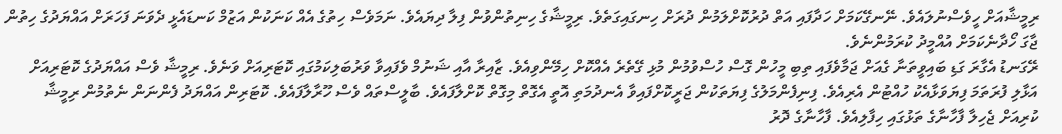ރިމީޝާއަށް ހީވެސްނުލައެވެ. ނޭނގޭކަމަށް ހަދާފައި އަތް ދުރުކޮށްލަމުން ދުރަށް ހިނގައިގަތެވެ. ރިމީޝާގެ ހިނިތުންވުން ފިލާ ދިޔައެވެ. ނަމަވެސް ހިތުގެ އެއް ކަނަކުން އަޒުމް ކަނޑައެޅީ ދެވަނަ ފަހަރަށް އައްޔަދުގެ ހިތުން ޖާގަ ހޯދާނެކަމަށް އުއްމީދު ކުރަމުންނެވެ.
ރޭގަނޑު އެގާރަ ގަޑި ބައިވީތަނާ ގެއަށް ޖަމާވެފައި ތިބި މީހުން ގޮސް ހުސްވުމުން މުޅި ގޭތެރެ އެއްކޮށް ހިމޭންވިއެވެ. ޒާއިރާ އާއި ޝަނުމް ވެފައިވާ ވަރުބަލިކަމުގައި ކޮޓަރިއަށް ވަނެވެ. ރިމީޝާ ވެސް އައްޔަދުގެ ކޮޓަރިއަށް އަޅާލި ފުރަތަމަ ފިޔަވަޅާއެކު ހުއްޓުން އެރިއެވެ. ފިނިފެންމަލުގެ ފިޔަތަކުން ޖަރީކޮށްފައިވާ އެނދުމަތި އޮތީ އެގޮތް މިގޮތް ކޮށްލާފައެވެ. ބާލީސްތައް ވެސް ހޫރާލާފައެވެ. ކޮޓަރިން އައްޔަދު ފެންނަން ނެތުމުން ރިމީޝާ ކުރިއަށް ޖެހިލާ ފާހާނާގެ ތަޅުގައި ހިފާލިއެވެ. ފާހާނާގެ ދޮރު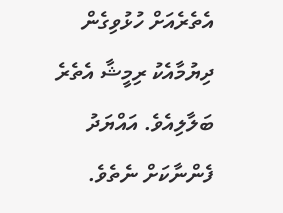އެތެރެއަށް ހުޅުވިގެން ދިޔުމާއެކު ރިމީޝާ އެތެރެ ބަލާލިއެވެ. އައްޔަދު ފެންނާކަށް ނެތެވެ.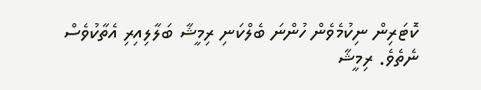ކޮޓަރިން ނިކުމެވެން ހުންނަ ބެލްކަނި ރިމީޝާ ބަލާލިއިރި އެތާކުވެސް ނެތެވެ. ރިމީޝާ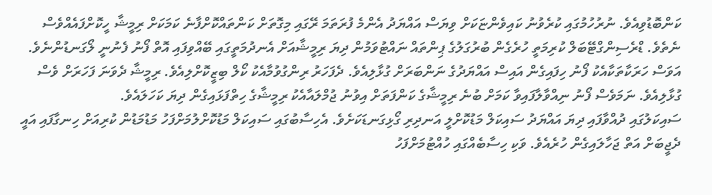ކަންބޮޑުވިއެވެ. ނުރުހުމުގައި ކުރެވުނު ކައިވެންޏަކަށް ވިޔަސް އައްޔަދު އެންމެ ފުރަތަމަ ރޭގައި މިގޮތަށް ކަންތައްކޮށްފާނެ ކަމަކަށް ރިމީޝާ ހީކޮށްފައެއްވެސް ނެތެވެ. ޑްރެސިންގްޓޭބަލް ކުރިމަތީ ހުރެގެން ބުރުގަލުގެ ޕިންތައް ނައްޓުވަމުން ދިޔަ ރިމީޝާއަށް އެނދުމަތީގައި ބޭއްވިފައި އޮތް ފޯނު ފެނުނީ ލޯގަނޑުންނެވެ. އަވަސް ހަރަކާތަކާއެކު ފޯނު ހިފައިގެން އައިސް އައްޔަދުގެ ނަންބަރަށް ގުޅާލިއެވެ. ދެފަހަރު ރިންގުވުމާއެކު ކޯލް ބިޒީކޮށްލިއެވެ. ރިމީޝާ ދެވަނަ ފަހަރަށް ވެސް ގުޅާލިއެވެ. ނަމަވެސް ފޯނު ނިއްވާލާފައިވާ ކަމަށް ބުނެ ރިމީޝާގެ ކަންފަތަށް އިވުނު ޖުމްލައާއެކު ރިމީޝާގެ ހިތްފަޅައިގެން ދިޔަ ކަހަލައެވެ.
ސައިކަލުގައި ދުއްވާފައި ދިޔަ އައްޔަދު ސައިކަލް މަޑުކޮށްލީ އަނދިރި ގޯޅިގަނޑަކަށެވެ. އެހިސާބުގައި ސައިކަލް މަޑުކޮށްލުމަށްފަހު މަޑުމަޑުން ކުރިއަށް ހިނގާފައި އައީ ދެޖީބަށް އަތް ޖަހާލައިގެން ހުރެއެވެ. ވަކި ހިސާބެއްގައި ހުއްޓުމަށްފަހު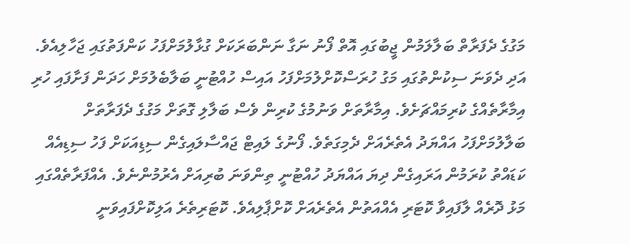މަގުގެ ދެފަރާތް ބަލާލަމުން ޖީބުގައި އޮތް ފޯނު ނަގާ ނަންބަރަކަށް ގުޅާލުމަށްފަހު ކަންފަތުގައި ޖަހާލިއެވެ. އަދި ދެވަނަ ސިކުންތުގައި މަގު ހުރަސްކޮށްލުމަށްފަހު އައިސް ހުއްޓުނީ ބަލާބެލުމަށް ހަދަން ފަށާފައި ހުރި އިމާރާތެއްގެ ކުރިމައްޗަށެވެ. އިމާރާތަށް ވަނުމުގެ ކުރިން ވެސް ބަލާލި ގޮތަށް މަގުގެ ދެފަރާތަށް ބަލާލުމަށްފަހު އައްޔަދު އެތެރެއަށް ދެމިގަތެވެ. ފޯނުގެ ލައިޓް ޖައްސާލައިގެން ސިޑިއަކަށް ފަހު ސިޑިއެއް ކަޑައްތު ކުރަމުން އަރައިގެން ދިޔަ އައްޔަދު ހުއްޓުނީ ތިންވަނަ ބުރިއަށް އެރުމުންނެވެ. އެއްފަރާތެއްގައި މަޅު ދޮރެއް ލާފައިވާ ކޮޓަރި އެއްއަތުން އެތެރެއަށް ކޮށްޕާލިއެވެ. ކޮޓަރިތެރެ އަލިކޮށްފައިވަނީ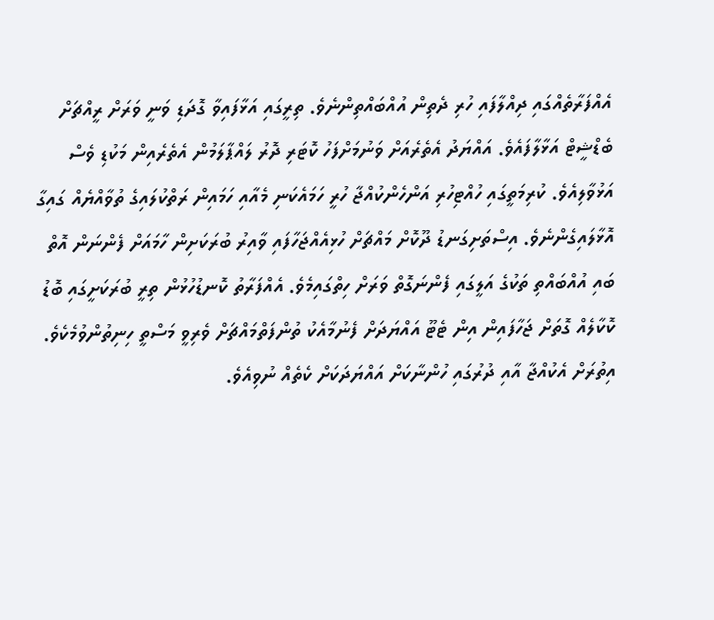އެއްފަރާތެއްގައި ދިއްލާފައި ހުރި ދެތިން އުއްބައްތިންނެވެ. ތިރީގައި އަޅާފައިވާ ގޮދަޑި ވަނީ ވަރަށް ރީއްޗަށް ބެޑްޝީޓް އަޅާލާފައެވެ. އައްޔަދު އެތެރެއަށް ވަނުމަށްފަހު ކޮޓަރި ދޮރު ލައްޕާލަމުން އެތެރެއިން މަކުޑި ވެސް އަޅުވާލިއެވެ. ކުރިމަތީގައި ހުއްޓިހުރި އަންހެންކުއްޖާ ހުރީ ހަމައެކަނި މެއާއި ހަމައިން ރަތްކުލައިގެ ތުވާއްޔެއް ގައިގާ އޮޅާލައިގެންނެވެ. އިސްތަށިގަނޑު ދޫކޮށް މައްޗަށް ހުޅިއެއްޖަހާފައި ވާއިރު ބުރަކަށިން ހާމައަށް ފެންނަން އޮތް ބައި އުއްބައްތި ތަކުގެ އަލީގައި ފެންނަގޮތް ވަރަށް ހިތްގައިމެވެ. އެއްފަރާތު ކޮނޑުހުޅުން ތިރީ ބުރަކަށީގައި ބޮޑު ކޮކާލެއް ގޮތަށް ޖަހާފައިން އިން ޓެޓޫ އައްޔަދަށް ފެނުމާއެކު ތުންފަތްމައްޗަށް ވެރިވީ މަސްތީ ހިނިތުންވުމެކެވެ. އިތުރަށް އެކުއްޖާ އާއި ދުރުގައި ހުންނާކަށް އައްޔަދަކަށް ކެތެއް ނުވިއެވެ.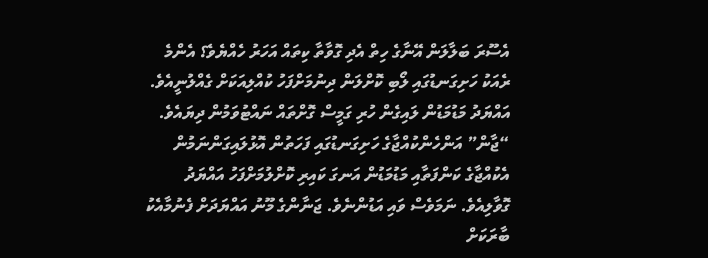އެސޫރަ ބަލާލަން އޭނާގެ ހިތް އެދި ގޮވާތާ ކިތައް އަހަރު ހެއްޔެވެ؟ އެންމެ ރެއަކު ހަށިގަނޑުގައި ލޯބި ކޮށްލަން ދިނުމަށްފަހު ކުއްލިއަކަށް ގެއްލުނީއެވެ. އައްޔަދު މަޑުމަޑުން ލައިގެން ހުރި ގަމީސް ގޮށްތައް ނައްޓުވަމުން ދިޔައެވެ.
“ޖާން” އަންހެންކުއްޖާގެ ހަށިގަނޑުގައި ފަހަތުން އޮޅުލައިގަންނަމުން އެކުއްޖާގެ ކަންފަތާއި މަޑުމަޑުން އަނގަ ކައިރި ކޮށްލުމަށްފަހު އައްޔަދު ގޮވާލިއެވެ. ނަމަވެސް ވައި އަޑުންނެވެ. ޖަނާންގެ މޫނު އައްޔަދަށް ފެނުމާއެކު ބާރަކަށް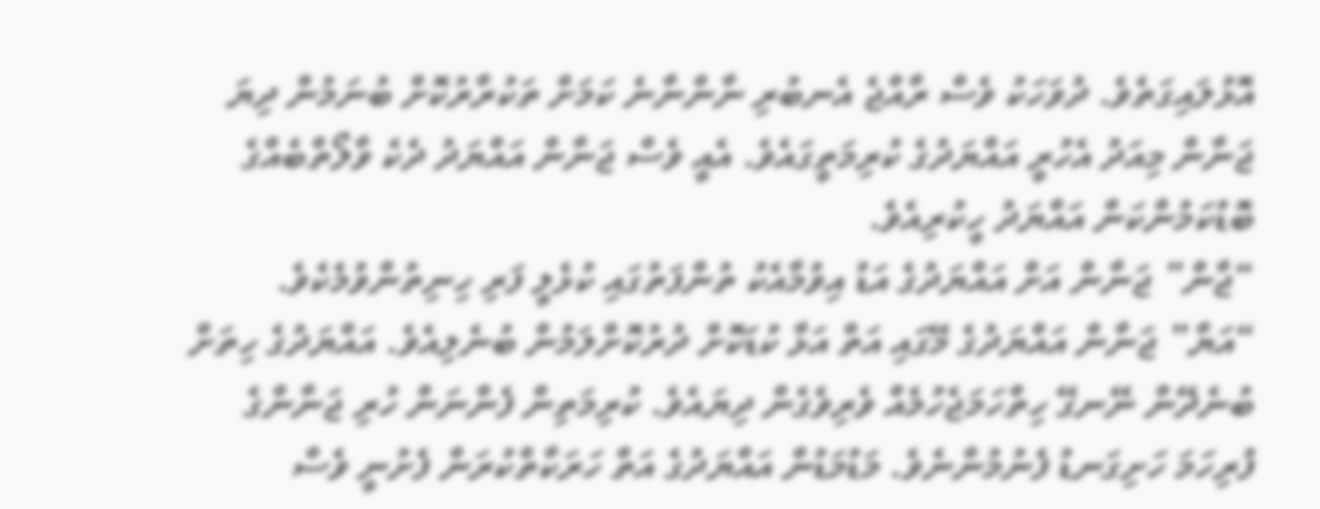އޮޅުލައިގަތެވެ. ދުވަހަކު ވެސް ރާއްޖެ އެނބުރި ނާންނާނެ ކަމަށް ތަކުރާރުކޮށް ބުނަމުން ދިޔަ ޖަނާން މިއަދު އެހުރީ އައްޔަދުގެ ކުރިމަތީގައެވެ. އެއީ ވެސް ޖަނާން އައްޔަދު ދެކެ ވާލޯތްބެއްގެ ބޮޑުކަމުންކަން އައްޔަދު ހީކުރިއެވެ.
“ޖާން” ޖަނާން އަށް އައްޔަދުގެ އަޑު އިވުމާއެކު ތުންފަތުގައި ކުޅެލީ ފަރި ހިނިތުންވުމެކެވެ.
“އަޔާ” ޖަނާން އައްޔަދުގެ މޭގައި އަތް އަޅާ ކުޑަކޮށް ދުރުކޮށްލަމުން ބުނެލިއެވެ. އައްޔަދުގެ ހިތަށް ބުނެދޭން ނޭނގޭ ހިތްހަމަޖެހުމެއް ވެރިވެގެން ދިޔައެވެ. ކުރިމަތިން ފެންނަން ހުރި ޖަނާންގެ ފުރިހަމަ ހަށިގަނޑު ފެނުމުންނެވެ. މަޑުމަޑުން އައްޔަދުގެ އަތް ހަރަކާތްކުރަން ފެށުނީ ވެސް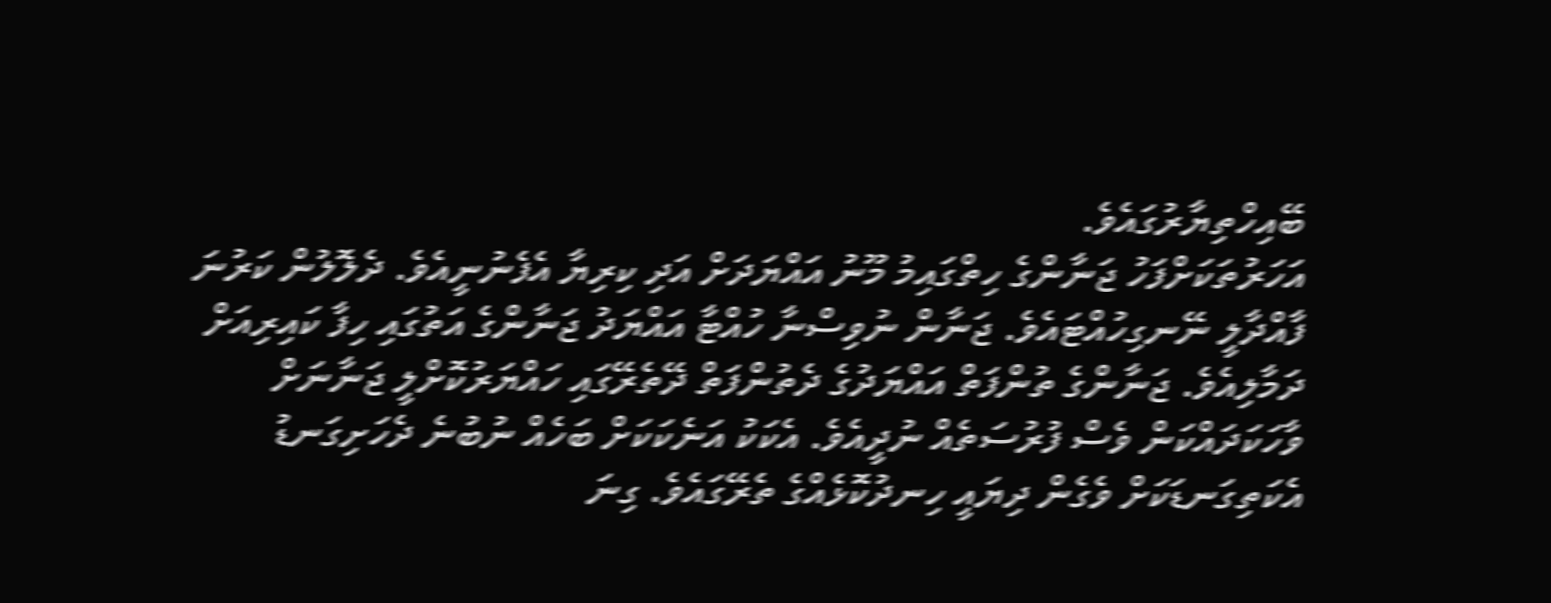ބޭއިހްތިޔާރުގައެވެ.
އަހަރުތަކަށްފަހު ޖަނާންގެ ހިތްގައިމު މޫނު އައްޔަދަށް އަދި ކިރިޔާ އެފެނުނީއެވެ. ދެލޮލުން ކަރުނަ ފާއްދާލީ ނޭނގިހުއްޓައެވެ. ޖަނާން ނުވިސްނާ ހުއްޓާ އައްޔަދު ޖަނާންގެ އަތުގައި ހިފާ ކައިރިއަށް ދަމާލިއެވެ. ޖަނާންގެ ތުންފަތް އައްޔަދުގެ ދެތުންފަތް ދޭތެރޭގައި ހައްޔަރުކޮށްލީ ޖަނާނަށް ވާހަކަދައްކަން ވެސް ފުރުސަތެއް ނުދީއެވެ. އެކަކު އަނެކަކަށް ބަހެއް ނުބުނެ ދެހަށިގަނޑު އެކަތިގަނޑަކަށް ވެގެން ދިޔައީ ހިނދުކޮޅެއްގެ ތެރޭގައެވެ. ގިނަ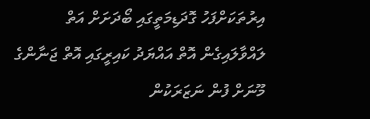އިރުތަކަށްފަހު ގޮދަޑިމަތީގައި ބޯދަށަށް އަތް ލައްވާލައިގެން އޮތް އައްޔަދު ކައިރީގައި އޮތް ޖަނާންގެ މޫނަށް ފުން ނަޒަރަކުން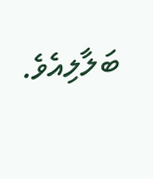ބަލާލިއެވެ.